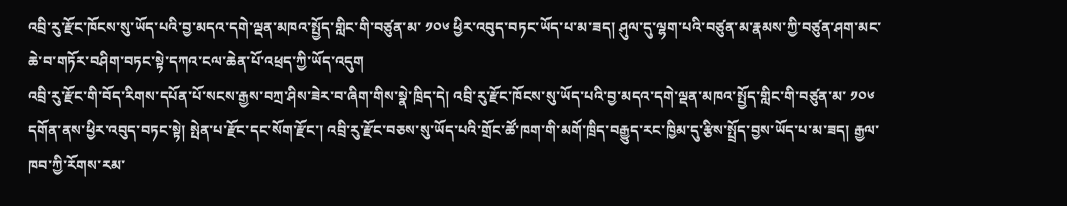འབྲི་རུ་རྫོང་ཁོངས་སུ་ཡོད་པའི་བྱ་མདའ་དགེ་ལྡན་མཁའ་སྤྱོད་གླིང་གི་བཙུན་མ་ ༡༠༦ ཕྱིར་འབུད་བཏང་ཡོད་པ་མ་ཟད། ཤུལ་དུ་ལྷག་པའི་བཙུན་མ་རྣམས་ཀྱི་བཙུན་ཤག་མང་ཆེ་བ་གཏོར་བཤིག་བཏང་སྟེ་དཀའ་ངལ་ཆེན་པོ་འཕྲད་ཀྱི་ཡོད་འདུག
འབྲི་རུ་རྫོང་གི་བོད་རིགས་དཔོན་པོ་སངས་རྒྱས་བཀྲ་ཤིས་ཟེར་བ་ཞིག་གིས་སྣེ་ཁྲིད་དེ། འབྲི་རུ་རྫོང་ཁོངས་སུ་ཡོད་པའི་བྱ་མདའ་དགེ་ལྡན་མཁའ་སྤྱོད་གླིང་གི་བཙུན་མ་ ༡༠༦ དགོན་ནས་ཕྱིར་འབུད་བཏང་སྟེ། སྤེན་པ་རྫོང་དང་སོག་རྫོང་། འབྲི་རུ་རྫོང་བཅས་སུ་ཡོད་པའི་གྲོང་ཚོ་ཁག་གི་མགོ་ཁྲིད་བརྒྱུད་རང་ཁྱིམ་དུ་རྩིས་སྤྲོད་བྱས་ཡོད་པ་མ་ཟད། རྒྱལ་ཁབ་ཀྱི་རོགས་རམ་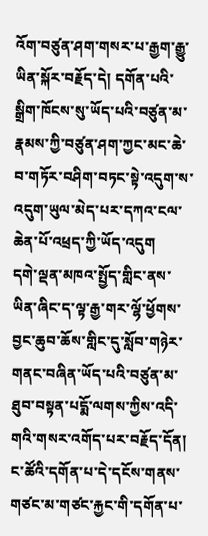འོག་བཙུན་ཤག་གསར་པ་རྒྱག་རྒྱུ་ཡིན་སྐོར་བརྗོད་དེ། དགོན་པའི་སྒྲིག་ཁོངས་སུ་ཡོད་པའི་བཙུན་མ་རྣམས་ཀྱི་བཙུན་ཤག་ཀྱང་མང་ཆེ་བ་གཏོར་བཤིག་བཏང་སྟེ་འདུག་ས་འདུག་ཡུལ་མེད་པར་དཀའ་ངལ་ཆེན་པོ་འཕྲད་ཀྱི་ཡོད་འདུག
དགེ་ལྡན་མཁའ་སྤྱོད་གླིང་ནས་ཡིན་ཞིང་ད་ལྟ་རྒྱ་གར་ལྷོ་ཕྱོགས་བྱང་ཆུབ་ཆོས་གླིང་དུ་སློབ་གཉེར་གནང་བཞིན་ཡོད་པའི་བཙུན་མ་ཐུབ་བསྟན་པདྨོ་ལགས་ཀྱིས་འདི་གའི་གསར་འགོད་པར་བརྗོད་དོན། ང་ཚོའི་དགོན་པ་དེ་དངོས་གནས་གཙང་མ་གཙང་རྐྱང་གི་དགོན་པ་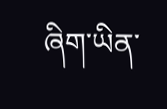ཞིག་ཡིན་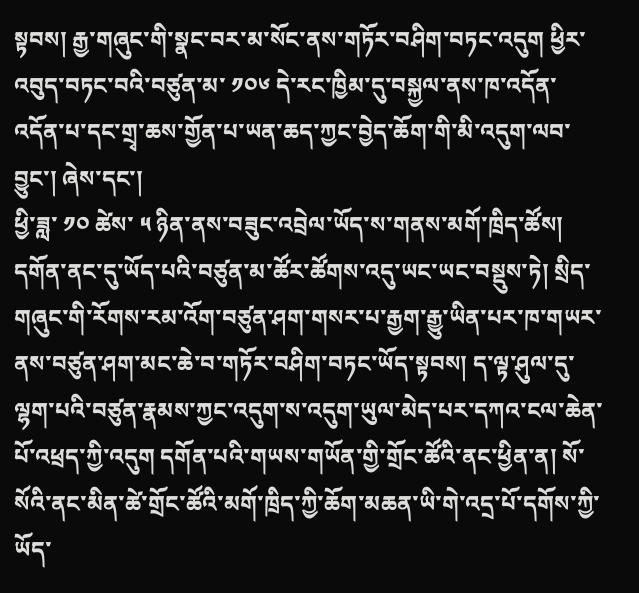སྟབས། རྒྱ་གཞུང་གི་སྣང་བར་མ་སོང་ནས་གཏོར་བཤིག་བཏང་འདུག ཕྱིར་འབུད་བཏང་བའི་བཙུན་མ་ ༡༠༦ དེ་རང་ཁྱིམ་དུ་བསྐྱལ་ནས་ཁ་འདོན་འདོན་པ་དང་གྲྭ་ཆས་གྱོན་པ་ཡན་ཆད་ཀྱང་བྱེད་ཆོག་གི་མི་འདུག་ལབ་བྱུང་། ཞེས་དང་།
ཕྱི་ཟླ་ ༡༠ ཚེས་ ༥ ཉིན་ནས་བཟུང་འབྲེལ་ཡོད་ས་གནས་མགོ་ཁྲིད་ཚོས། དགོན་ནང་དུ་ཡོད་པའི་བཙུན་མ་ཚོར་ཚོགས་འདུ་ཡང་ཡང་བསྡུས་ཏེ། སྲིད་གཞུང་གི་རོགས་རམ་འོག་བཙུན་ཤག་གསར་པ་རྒྱག་རྒྱུ་ཡིན་པར་ཁ་གཡར་ནས་བཙུན་ཤག་མང་ཆེ་བ་གཏོར་བཤིག་བཏང་ཡོད་སྟབས། ད་ལྟ་ཤུལ་དུ་ལྷག་པའི་བཙུན་རྣམས་ཀྱང་འདུག་ས་འདུག་ཡུལ་མེད་པར་དཀའ་ངལ་ཆེན་པོ་འཕྲད་ཀྱི་འདུག དགོན་པའི་གཡས་གཡོན་གྱི་གྲོང་ཚོའི་ནང་ཕྱིན་ན། སོ་སོའི་ནང་མིན་ཚེ་གྲོང་ཚོའི་མགོ་ཁྲིད་ཀྱི་ཆོག་མཆན་ཡི་གེ་འདྲ་པོ་དགོས་ཀྱི་ཡོད་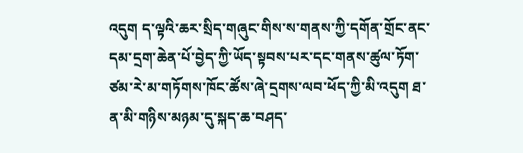འདུག ད་ལྟའི་ཆར་སྲིད་གཞུང་གིས་ས་གནས་ཀྱི་དགོན་གྲོང་ནང་དམ་དྲག་ཆེན་པོ་བྱེད་ཀྱི་ཡོད་སྟབས་པར་དང་གནས་ཚུལ་ཏོག་ཙམ་རེ་མ་གཏོགས་ཁོང་ཚོས་ཞེ་དྲགས་ལབ་ཕོད་ཀྱི་མི་འདུག ཐ་ན་མི་གཉིས་མཉམ་དུ་སྐད་ཆ་བཤད་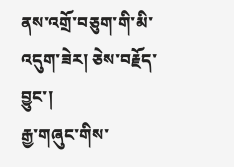ནས་འགྲོ་བཅུག་གི་མི་འདུག་ཟེར། ཅེས་བརྗོད་བྱུང་།
རྒྱ་གཞུང་གིས་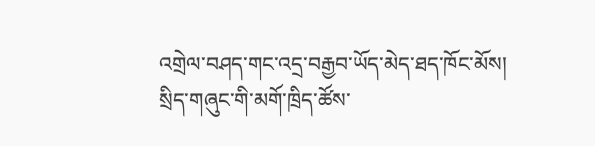འགྲེལ་བཤད་གང་འདྲ་བརྒྱབ་ཡོད་མེད་ཐད་ཁོང་མོས། སྲིད་གཞུང་གི་མགོ་ཁྲིད་ཚོས་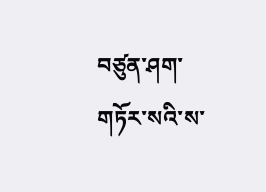བཙུན་ཤག་གཏོར་སའི་ས་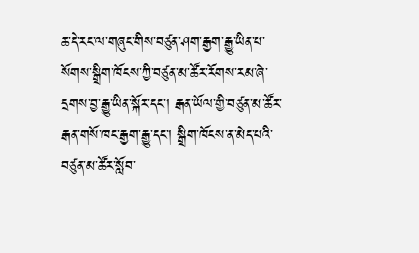ཆ་དེ་རང་ལ་གཞུང་གིས་བཙུན་ཤག་རྒྱག་རྒྱུ་ཡིན་པ་སོགས་སྒྲིག་ཁོངས་ཀྱི་བཙུན་མ་ཚོར་རོགས་རམ་ཞེ་དྲགས་བྱ་རྒྱུ་ཡིན་སྐོར་དང་། རྒན་ཡོལ་གྱི་བཙུན་མ་ཚོར་རྒན་གསོ་ཁང་རྒྱག་རྒྱུ་དང་། སྒྲིག་ཁོངས་ན་མེད་པའི་བཙུན་མ་ཚོར་སློབ་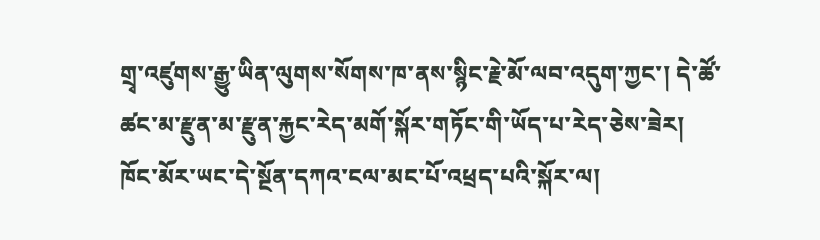གྲྭ་འཛུགས་རྒྱུ་ཡིན་ལུགས་སོགས་ཁ་ནས་སྙིང་རྗེ་མོ་ལབ་འདུག་ཀྱང་། དེ་ཚོ་ཚང་མ་རྫུན་མ་རྫུན་རྐྱང་རེད་མགོ་སྐོར་གཏོང་གི་ཡོད་པ་རེད་ཅེས་ཟེར།
ཁོང་མོར་ཡང་དེ་སྔོན་དཀའ་ངལ་མང་པོ་འཕྲད་པའི་སྐོར་ལ།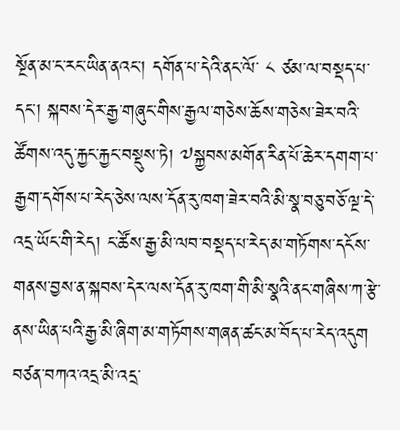སྔོན་མ་ང་རང་ཡིན་ནའང་། དགོན་པ་དེའི་ནང་ལོ་ ༨ ཙམ་ལ་བསྡད་པ་དང་། སྐབས་དེར་རྒྱ་གཞུང་གིས་རྒྱལ་གཅེས་ཆོས་གཅེས་ཟེར་བའི་ཚོགས་འདུ་རྐྱང་རྐྱང་བསྡུས་ཏེ། ༧སྐྱབས་མགོན་རིན་པོ་ཆེར་དགག་པ་རྒྱག་དགོས་པ་རེད་ཅེས་ལས་དོན་རུ་ཁག་ཟེར་བའི་མི་སྣ་བཅུ་བཅོ་ལྔ་དེ་འདྲ་ཡོང་གི་རེད། ང་ཚོས་རྒྱ་མི་ལབ་བསྡད་པ་རེད་མ་གཏོགས་དངོས་གནས་བྱས་ན་སྐབས་དེར་ལས་དོན་རུ་ཁག་གི་མི་སྣའི་ནང་གཞིས་ཀ་རྩེ་ནས་ཡིན་པའི་རྒྱ་མི་ཞིག་མ་གཏོགས་གཞན་ཚང་མ་བོད་པ་རེད་འདུག བཙན་བཀའ་འདྲ་མི་འདྲ་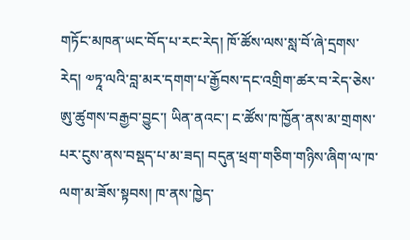གཏོང་མཁན་ཡང་བོད་པ་རང་རེད། ཁོ་ཚོས་ལས་སླ་བོ་ཞེ་དྲགས་རེད། ༧ཏཱ་ལའི་བླ་མར་དགག་པ་རྒྱོབས་དང་འགྲིག་ཚར་བ་རེད་ཅེས་ཨུ་ཚུགས་བརྒྱབ་བྱུང་། ཡིན་ནའང་། ང་ཚོས་ཁ་ཁྱོན་ནས་མ་གྲགས་པར་ངུས་ནས་བསྡད་པ་མ་ཟད། བདུན་ཕྲག་གཅིག་གཉིས་ཞིག་ལ་ཁ་ལག་མ་ཟོས་སྟབས། ཁ་ནས་ཁྱེད་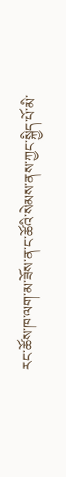རང་ཚོས་ཁ་ལག་མ་ཟོས་ན་ང་ཚོའི་སེམས་ནས་ཀྱང་སྐྱིད་པོ་མི་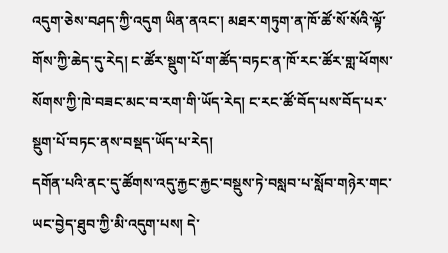འདུག་ཅེས་བཤད་ཀྱི་འདུག ཡིན་ནའང་། མཐར་གཏུག་ན་ཁོ་ཚོ་སོ་སོའི་ལྟོ་གོས་ཀྱི་ཆེད་དུ་རེད། ང་ཚོར་སྡུག་པོ་ག་ཚོད་བཏང་ན་ཁོ་རང་ཚོར་གླ་ཕོགས་སོགས་ཀྱི་ཁེ་བཟང་མང་བ་རག་གི་ཡོད་རེད། ང་རང་ཚོ་བོད་པས་བོད་པར་སྡུག་པོ་བཏང་ནས་བསྡད་ཡོད་པ་རེད།
དགོན་པའི་ནང་དུ་ཚོགས་འདུ་རྐྱང་རྐྱང་བསྡུས་ཏེ་བསླབ་པ་སློབ་གཉེར་གང་ཡང་བྱེད་ཐུབ་ཀྱི་མི་འདུག་པས། དེ་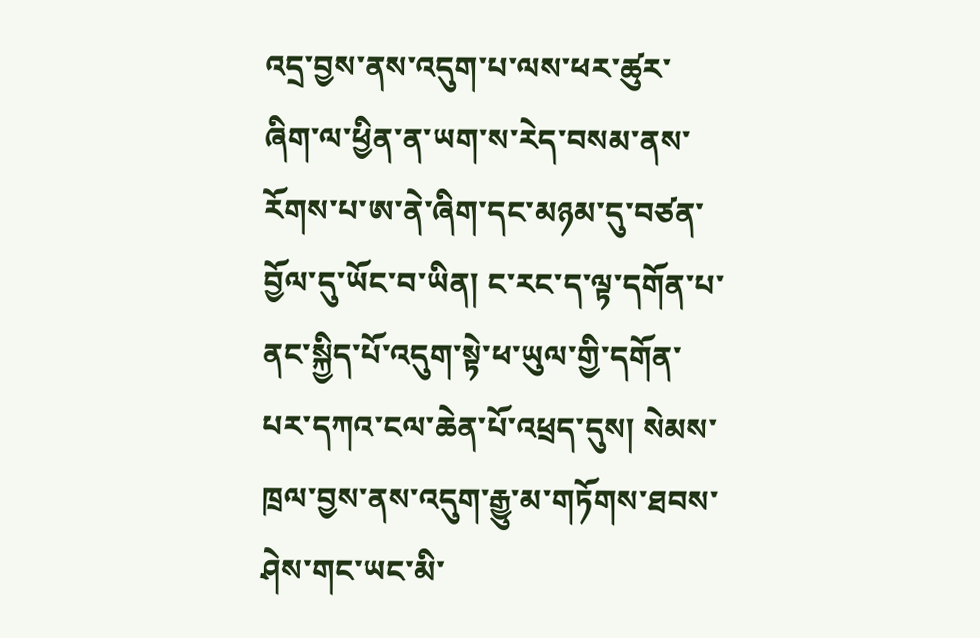འདྲ་བྱས་ནས་འདུག་པ་ལས་ཕར་ཚུར་ཞིག་ལ་ཕྱིན་ན་ཡག་ས་རེད་བསམ་ནས་རོགས་པ་ཨ་ནེ་ཞིག་དང་མཉམ་དུ་བཙན་བྱོལ་དུ་ཡོང་བ་ཡིན། ང་རང་ད་ལྟ་དགོན་པ་ནང་སྐྱིད་པོ་འདུག་སྟེ་ཕ་ཡུལ་གྱི་དགོན་པར་དཀའ་ངལ་ཆེན་པོ་འཕྲད་དུས། སེམས་ཁྲལ་བྱས་ནས་འདུག་རྒྱུ་མ་གཏོགས་ཐབས་ཤེས་གང་ཡང་མི་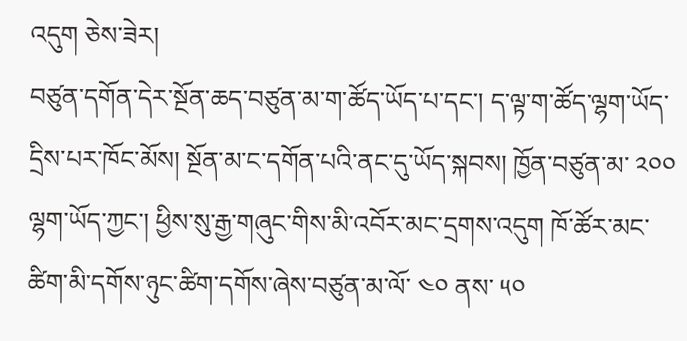འདུག ཅེས་ཟེར།
བཙུན་དགོན་དེར་སྔོན་ཆད་བཙུན་མ་ག་ཚོད་ཡོད་པ་དང་། ད་ལྟ་ག་ཚོད་ལྷག་ཡོད་དྲིས་པར་ཁོང་མོས། སྔོན་མ་ང་དགོན་པའི་ནང་དུ་ཡོད་སྐབས། ཁྱོན་བཙུན་མ་ ༢༠༠ ལྷག་ཡོད་ཀྱང་། ཕྱིས་སུ་རྒྱ་གཞུང་གིས་མི་འབོར་མང་དྲགས་འདུག ཁོ་ཚོར་མང་ཚིག་མི་དགོས་ཉུང་ཚིག་དགོས་ཞེས་བཙུན་མ་ལོ་ ༤༠ ནས་ ༥༠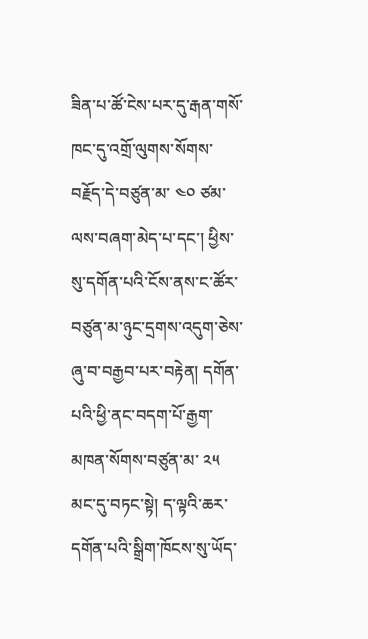ཟིན་པ་ཚོ་ངེས་པར་དུ་རྒན་གསོ་ཁང་དུ་འགྲོ་ལུགས་སོགས་བརྗོད་དེ་བཙུན་མ་ ༤༠ ཙམ་ལས་བཞག་མེད་པ་དང་། ཕྱིས་སུ་དགོན་པའི་ངོས་ནས་ང་ཚོར་བཙུན་མ་ཉུང་དྲགས་འདུག་ཅེས་ཞུ་བ་བརྒྱབ་པར་བརྟེན། དགོན་པའི་ཕྱི་ནང་བདག་པོ་རྒྱག་མཁན་སོགས་བཙུན་མ་ ༢༥ མང་དུ་བཏང་སྟེ། ད་ལྟའི་ཆར་དགོན་པའི་སྒྲིག་ཁོངས་སུ་ཡོད་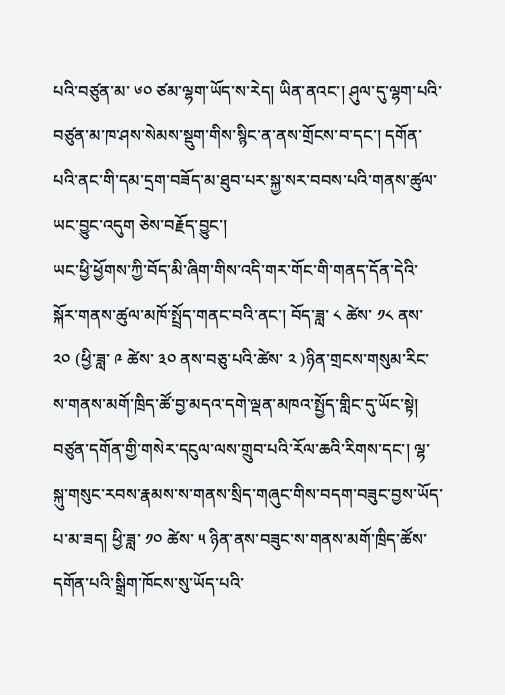པའི་བཙུན་མ་ ༦༠ ཙམ་ལྷག་ཡོད་ས་རེད། ཡིན་ནའང་། ཤུལ་དུ་ལྷག་པའི་བཙུན་མ་ཁ་ཤས་སེམས་སྡུག་གིས་སྙིང་ན་ནས་གྲོངས་བ་དང་། དགོན་པའི་ནང་གི་དམ་དྲག་བཟོད་མ་ཐུབ་པར་སྐྱ་སར་བབས་པའི་གནས་ཚུལ་ཡང་བྱུང་འདུག ཅེས་བརྗོད་བྱུང་།
ཡང་ཕྱི་ཕྱོགས་ཀྱི་བོད་མི་ཞིག་གིས་འདི་གར་གོང་གི་གནད་དོན་དེའི་སྐོར་གནས་ཚུལ་མཁོ་སྤྲོད་གནང་བའི་ནང་། བོད་ཟླ་ ༨ ཚེས་ ༡༨ ནས་ ༢༠ (ཕྱི་ཟླ་ ༩ ཚེས་ ༣༠ ནས་བཅུ་པའི་ཚེས་ ༢ )ཉིན་གྲངས་གསུམ་རིང་ས་གནས་མགོ་ཁྲིད་ཚོ་བྱ་མདའ་དགེ་ལྡན་མཁའ་སྤྱོད་གླིང་དུ་ཡོང་སྟེ། བཙུན་དགོན་གྱི་གསེར་དངུལ་ལས་གྲུབ་པའི་རོལ་ཆའི་རིགས་དང་། ལྷ་སྐུ་གསུང་རབས་རྣམས་ས་གནས་སྲིད་གཞུང་གིས་བདག་བཟུང་བྱས་ཡོད་པ་མ་ཟད། ཕྱི་ཟླ་ ༡༠ ཚེས་ ༥ ཉིན་ནས་བཟུང་ས་གནས་མགོ་ཁྲིད་ཚོས་དགོན་པའི་སྒྲིག་ཁོངས་སུ་ཡོད་པའི་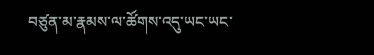བཙུན་མ་རྣམས་ལ་ཚོགས་འདུ་ཡང་ཡང་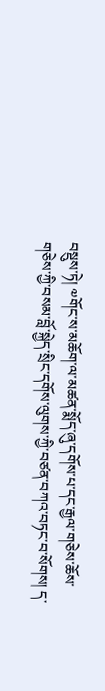བསྡུས་ཏེ། ༧གོང་ས་མཆོག་ལ་མཚན་སྨོད་ཞུ་དགོས་པ་དང་རྒྱལ་གཅེས་ཆོས་གཅེས་ཀྱི་བསམ་བློ་སྐྱེད་སྲིང་དགོས་ལུགས་ཀྱི་བཙན་བཀའ་བཏང་བ་སོགས། ད་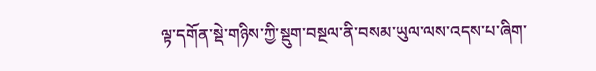ལྟ་དགོན་སྡེ་གཉིས་ཀྱི་སྡུག་བསྔལ་ནི་བསམ་ཡུལ་ལས་འདས་པ་ཞིག་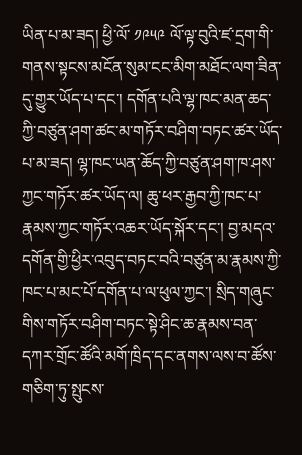ཡིན་པ་མ་ཟད། ཕྱི་ལོ་ ༡༩༥༩ ལོ་ལྟ་བུའི་ཛ་དྲག་གི་གནས་སྟངས་མངོན་སུམ་ངང་མིག་མཐོང་ལག་ཟིན་དུ་གྱུར་ཡོད་པ་དང་། དགོན་པའི་ལྷ་ཁང་མན་ཆད་ཀྱི་བཙུན་ཤག་ཚང་མ་གཏོར་བཤིག་བཏང་ཚར་ཡོད་པ་མ་ཟད། ལྷ་ཁང་ཡན་ཆོད་ཀྱི་བཙུན་ཤག་ཁ་ཤས་ཀྱང་གཏོར་ཚར་ཡོད་ལ། ཆུ་ཕར་རྒྱབ་ཀྱི་ཁང་པ་རྣམས་ཀྱང་གཏོར་འཆར་ཡོད་སྐོར་དང་། བྱ་མདའ་དགོན་གྱི་ཕྱིར་འབུད་བཏང་བའི་བཙུན་མ་རྣམས་ཀྱི་ཁང་པ་མང་པོ་དགོན་པ་ལ་ཕུལ་ཀྱང་། སྲིད་གཞུང་གིས་གཏོར་བཤིག་བཏང་སྟེ་ཤིང་ཆ་རྣམས་བན་དཀར་གྲོང་ཚོའི་མགོ་ཁྲིད་དང་ནགས་ལས་བ་ཚོས་གཅིག་ཏུ་སྤུངས་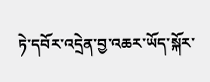ཏེ་དབོར་འདྲེན་བྱ་འཆར་ཡོད་སྐོར་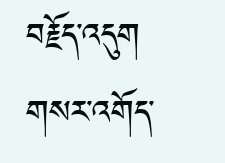བརྗོད་འདུག
གསར་འགོད་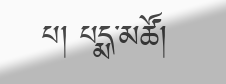པ། པདྨ་མཚོ།